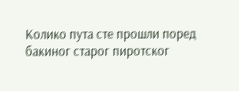Колико пута сте прошли поред бакиног старог пиротског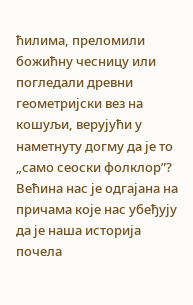ћилима, преломили божићну чесницу или погледали древни геометријски вез на кошуљи, верујући у наметнуту догму да је то „само сеоски фолклор”? Већина нас је одгајана на причама које нас убеђују да је наша историја почела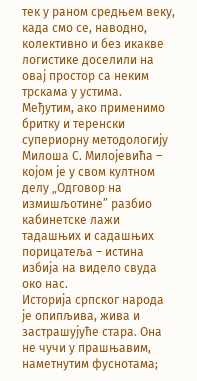тек у раном средњем веку, када смо се, наводно, колективно и без икакве логистике доселили на овај простор са неким трскама у устима.
Међутим, ако применимо бритку и теренски супериорну методологију Милоша С. Милојевића – којом је у свом култном делу „Одговор на измишљотине” разбио кабинетске лажи тадашњих и садашњих порицатеља – истина избија на видело свуда око нас.
Историја српског народа је опипљива, жива и застрашујуће стара. Она не чучи у прашњавим, наметнутим фуснотама;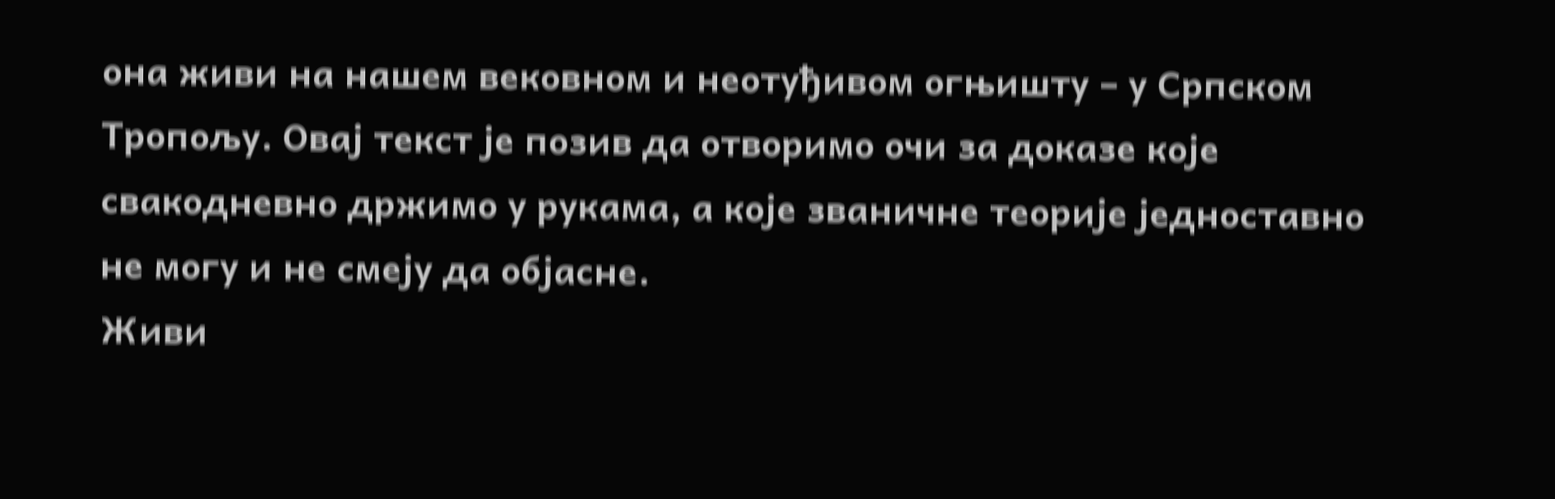она живи на нашем вековном и неотуђивом огњишту – у Српском Тропољу. Овај текст је позив да отворимо очи за доказе које свакодневно држимо у рукама, а које званичне теорије једноставно не могу и не смеју да објасне.
Живи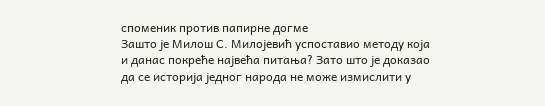споменик против папирне догме
Зашто је Милош С. Милојевић успоставио методу која и данас покреће највећа питања? Зато што је доказао да се историја једног народа не може измислити у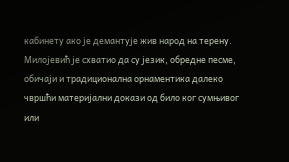кабинету ако је демантује жив народ на терену. Милојевић је схватио да су језик, обредне песме, обичаји и традиционална орнаментика далеко чвршћи материјални докази од било ког сумњивог или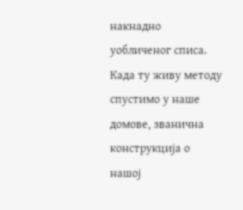накнадно уобличеног списа.
Када ту живу методу спустимо у наше домове, званична конструкција о нашој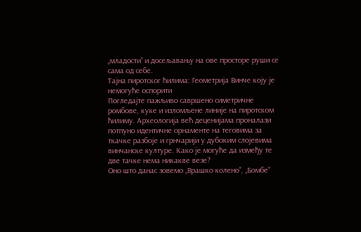„младости” и досељавању на ове просторе руши се сама од себе.
Тајна пиротског ћилима: Геометрија Винче коју је немогуће оспорити
Погледајте пажљиво савршено симетричне ромбове, куке и изломљене линије на пиротском ћилиму. Археологија већ деценијама проналази потпуно идентичне орнаменте на теговима за ткачке разбоје и грнчарији у дубоким слојевима винчанске културе. Како је могуће да између те две тачке нема никакве везе?
Оно што данас зовемо „Врашко колено”, „Бомбе”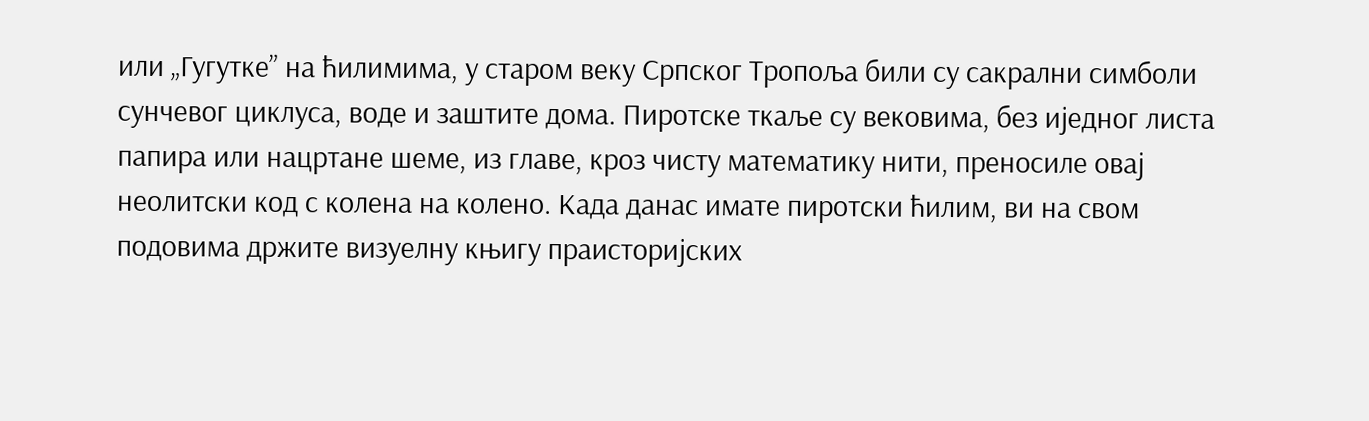или „Гугутке” на ћилимима, у старом веку Српског Тропоља били су сакрални симболи сунчевог циклуса, воде и заштите дома. Пиротске ткаље су вековима, без иједног листа папира или нацртане шеме, из главе, кроз чисту математику нити, преносиле овај неолитски код с колена на колено. Када данас имате пиротски ћилим, ви на свом подовима држите визуелну књигу праисторијских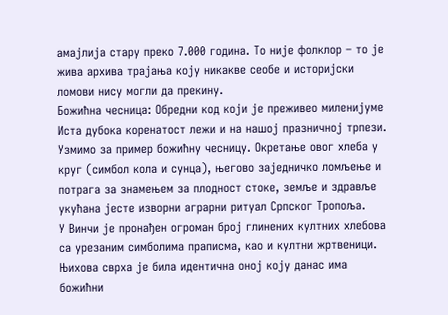амајлија стару преко 7.000 година. То није фолклор – то је жива архива трајања коју никакве сеобе и историјски ломови нису могли да прекину.
Божићна чесница: Обредни код који је преживео миленијуме
Иста дубока коренатост лежи и на нашој празничној трпези. Узмимо за пример божићну чесницу. Окретање овог хлеба у круг (симбол кола и сунца), његово заједничко ломљење и потрага за знамењем за плодност стоке, земље и здравље укућана јесте изворни аграрни ритуал Српског Тропоља.
У Винчи је пронађен огроман број глинених култних хлебова са урезаним симболима праписма, као и култни жртвеници. Њихова сврха је била идентична оној коју данас има божићни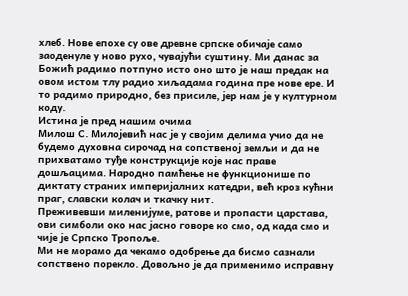хлеб. Нове епохе су ове древне српске обичаје само заоденуле у ново рухо, чувајући суштину. Ми данас за Божић радимо потпуно исто оно што је наш предак на овом истом тлу радио хиљадама година пре нове ере. И то радимо природно, без присиле, јер нам је у културном коду.
Истина је пред нашим очима
Милош С. Милојевић нас је у својим делима учио да не будемо духовна сирочад на сопственој земљи и да не прихватамо туђе конструкције које нас праве дошљацима. Народно памћење не функционише по диктату страних империјалних катедри, већ кроз кућни праг, славски колач и ткачку нит.
Преживевши миленијуме, ратове и пропасти царстава, ови симболи око нас јасно говоре ко смо, од када смо и чије је Српско Тропоље.
Ми не морамо да чекамо одобрење да бисмо сазнали сопствено порекло. Довољно је да применимо исправну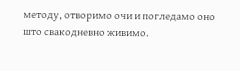методу, отворимо очи и погледамо оно што свакодневно живимо.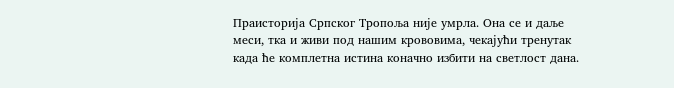Праисторија Српског Тропоља није умрла. Она се и даље меси, тка и живи под нашим крововима, чекајући тренутак када ће комплетна истина коначно избити на светлост дана.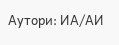Аутори: ИА/АИ